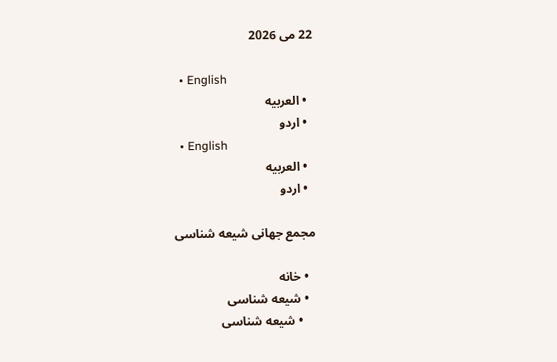22 می 2026

  • English
  • العربیه
  • اردو
  • English
  • العربیه
  • اردو

مجمع جهانی شیعه شناسی

  • خانه
  • شیعه شناسی
    • شیعه شناسی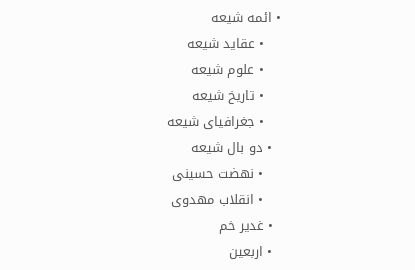• ائمه شیعه
    • عقاید شیعه
    • علوم شیعه
    • تاریخ شیعه
    • جغرافیای شیعه
  • دو بال شیعه
    • نهضت حسینی
    • انقلاب مهدوی
  • غدیر خم
  • اربعین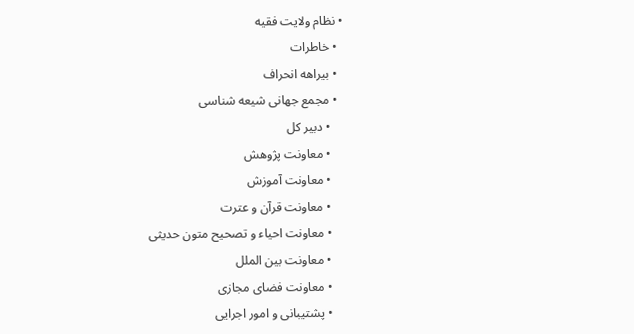• نظام ولایت فقیه
  • خاطرات
  • بیراهه انحراف
  • مجمع جهانی شیعه شناسی
    • دبیر کل
    • معاونت پژوهش
    • معاونت آموزش
    • معاونت قرآن و عترت
    • معاونت احیاء و تصحیح متون حدیثی
    • معاونت بین الملل
    • معاونت فضای مجازی
    • پشتیبانی و امور اجرایی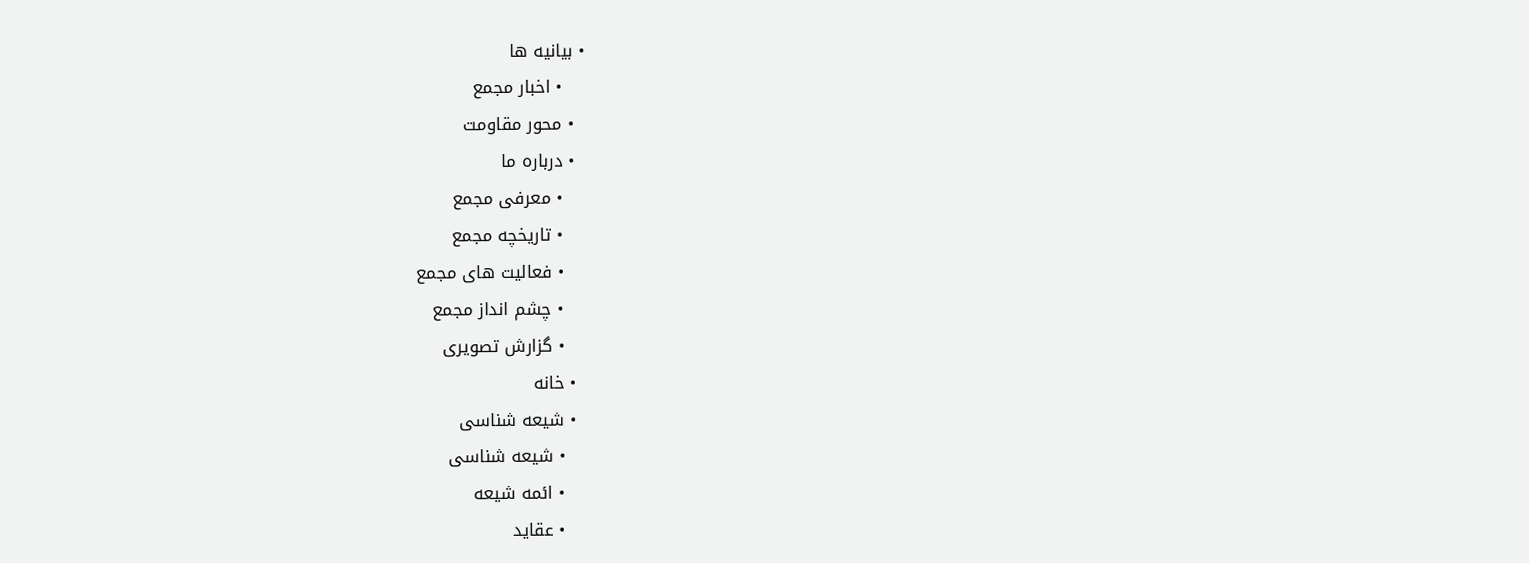• بیانیه ها
    • اخبار مجمع
  • محور مقاومت
  • درباره ما
    • معرفی مجمع
    • تاریخچه مجمع
    • فعالیت های مجمع
    • چشم انداز مجمع
    • گزارش تصویری
  • خانه
  • شیعه شناسی
    • شیعه شناسی
    • ائمه شیعه
    • عقاید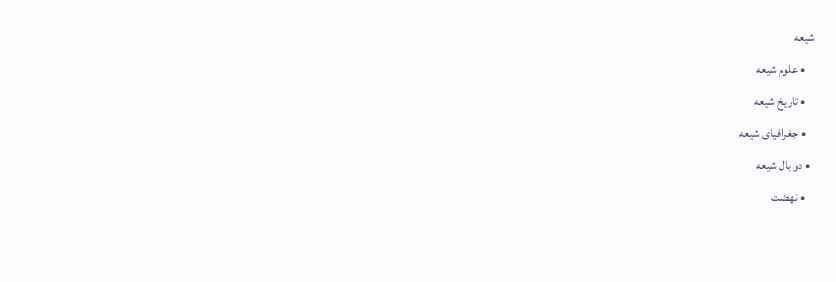شیعه
    • علوم شیعه
    • تاریخ شیعه
    • جغرافیای شیعه
  • دو بال شیعه
    • نهضت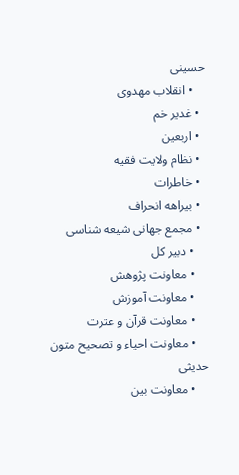حسینی
    • انقلاب مهدوی
  • غدیر خم
  • اربعین
  • نظام ولایت فقیه
  • خاطرات
  • بیراهه انحراف
  • مجمع جهانی شیعه شناسی
    • دبیر کل
    • معاونت پژوهش
    • معاونت آموزش
    • معاونت قرآن و عترت
    • معاونت احیاء و تصحیح متون حدیثی
    • معاونت بین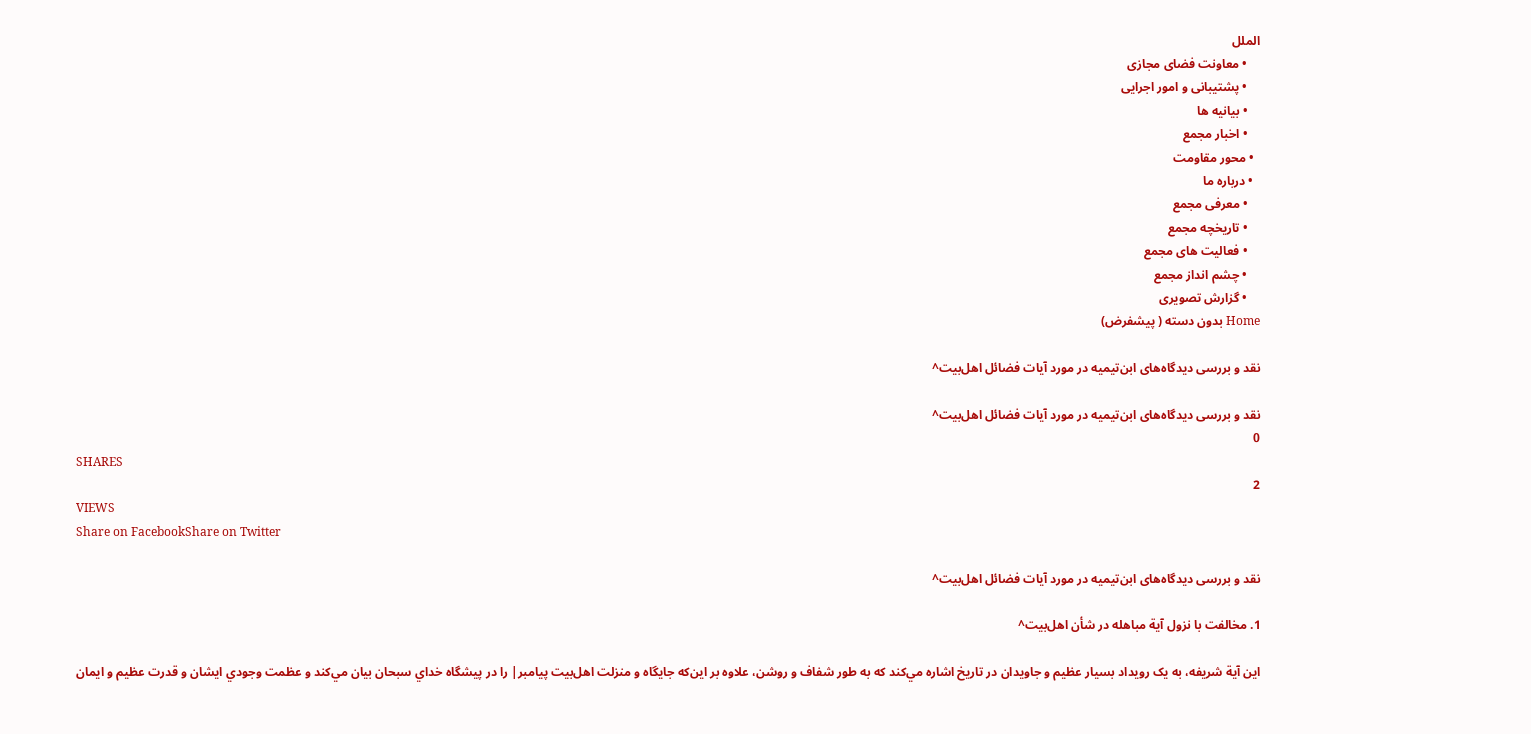الملل
    • معاونت فضای مجازی
    • پشتیبانی و امور اجرایی
    • بیانیه ها
    • اخبار مجمع
  • محور مقاومت
  • درباره ما
    • معرفی مجمع
    • تاریخچه مجمع
    • فعالیت های مجمع
    • چشم انداز مجمع
    • گزارش تصویری
Home بدون دسته ( پیشفرض)

نقد و بررسی ديدگاه‌های ابن‌تيميه در مورد آيات فضائل اهل‌بيت^

نقد و بررسی ديدگاه‌های ابن‌تيميه در مورد آيات فضائل اهل‌بيت^
0
SHARES
2
VIEWS
Share on FacebookShare on Twitter

نقد و بررسی ديدگاه‌های ابن‌تيميه در مورد آيات فضائل اهل‌بيت^

1. مخالفت با نزول آية مباهله در شأن اهل‌بيت^

اين آية شريفه، به يک رويداد بسيار عظيم و جاويدان در تاريخ اشاره مي‌‌کند که به طور شفاف و روشن، علاوه بر اين‌که جايگاه و منزلت اهل‌بیت پيامبر| را در پيشگاه خداي سبحان بيان مي‌‌کند و عظمت وجودي ايشان و قدرت عظیم و ايمان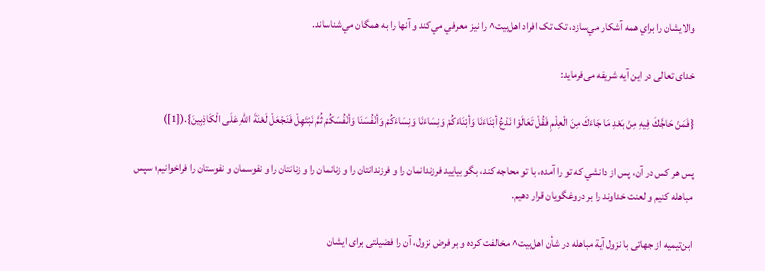والايشان را براي همه آشکار مي‌‌سازد، تک تک افراد اهل‌بيت^ را نیز معرفي مي‌‌کند و آنها را به همگان مي‌‌شناساند.

خدای تعالی در این آیه شریفه می‌فرماید:

{فَمَنْ حَاجَّكَ فِيهِ مِنْ بَعْدِ مَا جَاءَكَ مِنَ الْعِلْمِ فَقُلْ تَعَالَوْا نَدْعُ أبْنَاءَنَا وَأبْنَاءَکُمْ وَنِسَاءَنَا وَنِسَاءَکُمْ وَأنْفُسَنَا وَأنْفُسَکُمْ ثُمَّ نَبْتَهِلْ فَنَجْعَلْ لَعْنَةَ اللهِ عَلَی الْکَاذِبِينَ}.([1])

پس هر کس در آن، پس از دانشي که تو را آمده، با تو محاجه کند، بگو بياييد فرزندانمان را و فرزندانتان را و زنانمان را و زنانتان را و نفوسمان و نفوستان را فراخوانيم؛ سپس مباهله کنيم و لعنت خداوند را بر دروغگويان قرار دهيم.

ابن‌تيميه از جهاتى با نزول آية مباهله در شأن اهل‌بیت^ مخالفت كرده و بر فرض نزول، آن را فضيلتى براى ايشان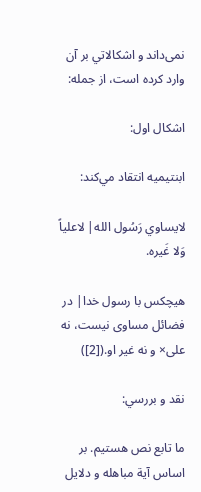نمی‌داند و اشکالاتي بر آن وارد کرده است، از جمله:

اشکال اول:

ابنتيميه انتقاد مي‌‌کند:

لايساوي رَسُول الله| لاعلياً وَلا غَيره.

هيچكس با رسول خدا| در فضائل مساوى نيست، نه على× و نه غير او.([2])

نقد و بررسي:

ما تابع نص هستيم. بر اساس آية مباهله و دلايل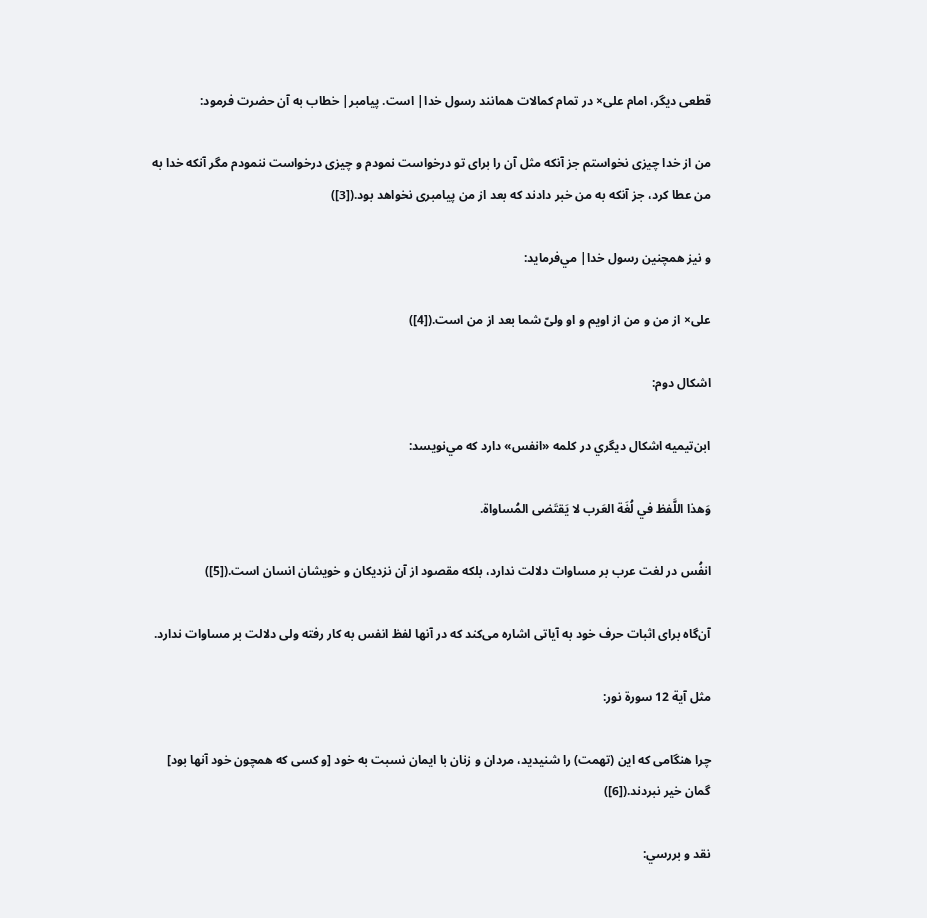قطعى ديگر، امام على× در تمام كمالات همانند رسول خدا| است. پيامبر| خطاب به آن حضرت فرمود:

من از خدا چيزى نخواستم جز آنكه مثل آن را براى تو درخواست نمودم و چيزى درخواست ننمودم مگر آنكه خدا به من عطا كرد، جز آنكه به من خبر دادند که بعد از من پيامبرى نخواهد بود.([3])

و نيز همچنين رسول خدا| مي‌فرمايد:

على× از من و من از اويم و او ولىّ شما بعد از من است.([4])

اشکال دوم:

ابن‌تيميه اشکال ديگري در کلمه «انفس» دارد که مي‌‌نويسد:

وَهذا اللَّفظ في لُغَة العَرب لا يَقتَضی المُساواة.

انفُس در لغت عرب بر مساوات دلالت ندارد، بلكه مقصود از آن نزديكان و خويشان انسان است.([5])

آن‌گاه براى اثبات حرف خود به آياتى اشاره می‌كند كه در آنها لفظ انفس به كار رفته ولى دلالت بر مساوات ندارد.

مثل آية 12 سورة نور:

چرا هنگامى كه اين (تهمت) را شنيديد، مردان و زنان با ايمان نسبت به خود [و كسى كه همچون خود آنها بود] گمان خير نبردند.([6])

نقد و بررسي: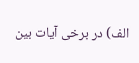الف) در برخى آيات بين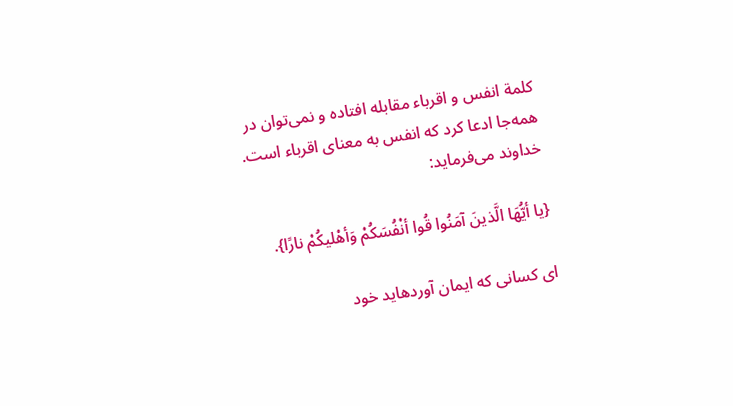كلمة انفس و اقرباء مقابله افتاده و نمی‌توان در همه‌جا ادعا كرد که انفس به معناى اقرباء است. خداوند می‌فرمايد:

{يا أيُّهَا الَّذينَ آمَنُوا قُوا أنْفُسَكُمْ وَأهْليكُمْ نارًا}.

اى كسانى كه ايمان آوردهايد خود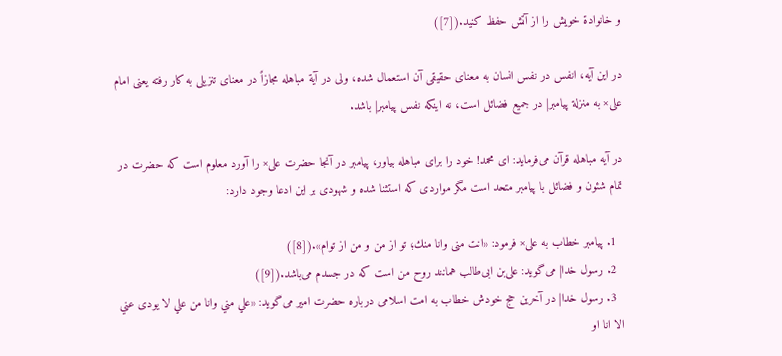و خانوادة خويش را از آتش حفظ كنيد.([7])

در اين آيه، انفس در نفس انسان به معناى حقيقى آن استعمال شده، ولى در آية مباهله مجازاً در معناى تنزيلى به كار رفته يعنى امام على× به منزلة پيامبر| در جميع فضائل است، نه اينكه نفس پيامبر| باشد.

در آیه مباهله قرآن می‌فرماید: ای محمد! خود را برای مباهله بیاور، پیامبر در آنجا حضرت علی× را آورد معلوم است که حضرت در تمام شئون و فضائل با پیامبر متحد است مگر مواردی که استثنا شده و شهودی بر این ادعا وجود دارد:

  1. پیامبر خطاب به علی× فرمود: «انت منی وانا منك؛ تو از من و من از توام».([8])
  2. رسول خدا| می‌گوید: علی‌بن ابی‌طالب همانند روح من است که در جسدم می‌باشد.([9])
  3. رسول خدا| در آخرین حج خودش خطاب به امت اسلامی درباره حضرت امیر می‌گوید: «علي مني وانا من علي لا يودی عني الا انا او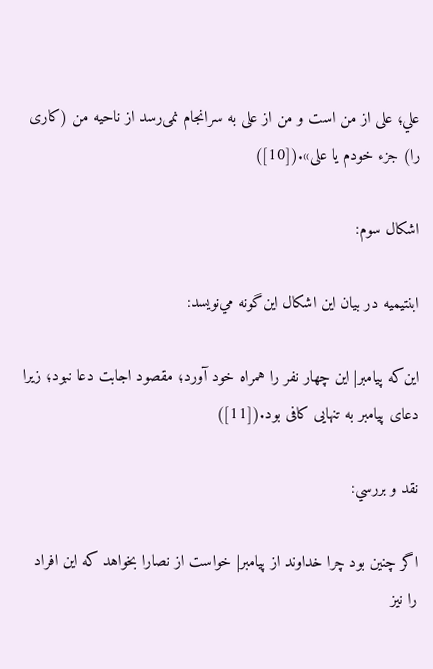علي؛ علی از من است و من از علی به سرانجام نمی‌رسد از ناحیه من (کاری را) جزء خودم یا علی».([10])

اشکال سوم:

ابنتيميه در بيان اين اشکال اين‌گونه مي‌‌نويسد:

اين‌كه پيامبر| اين چهار نفر را همراه خود آورد؛ مقصود اجابت دعا نبود؛ زيرا دعاى پيامبر به تنهايى كافى بود.([11])

نقد و بررسي:

اگر چنين بود چرا خداوند از پيامبر| خواست از نصارا بخواهد كه اين افراد را نيز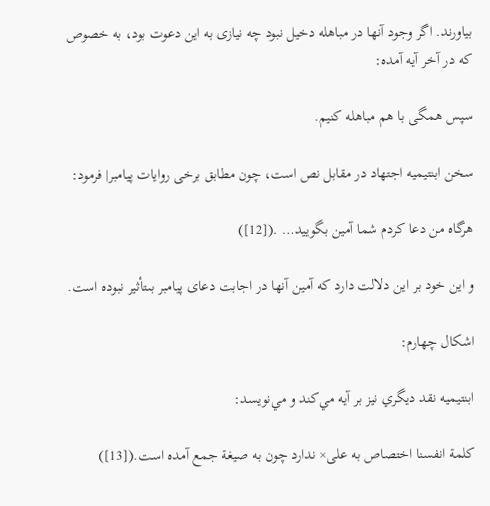بياورند. اگر وجود آنها در مباهله دخيل نبود چه نيازى به اين دعوت بود، به خصوص كه در آخر آيه آمده:

سپس همگى با هم مباهله كنيم.

سخن ابنتيميه اجتهاد در مقابل نص است، چون مطابق برخى روايات پيامبر| فرمود:

هرگاه من دعا كردم شما آمين بگوييد… .([12])

و اين خود بر اين دلالت دارد كه آمين آنها در اجابت دعاى پيامبر بىتأثير نبوده است.

اشکال چهارم:

ابنتيميه نقد ديگري نيز بر آيه مي‌‌کند و مي‌‌نويسد:

كلمة انفسنا اختصاص به على× ندارد چون به صيغة جمع آمده است.([13])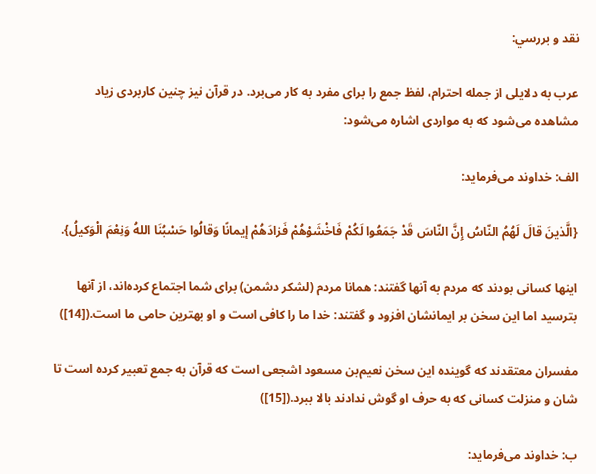نقد و بررسي:

عرب به دلایلی از جمله احترام، لفظ جمع را برای مفرد به كار می‌برد. در قرآن نيز چنين كاربردى زياد مشاهده می‌شود که به مواردی اشاره می‌شود:

الف: خداوند می‌فرماید:

{الَّذينَ قالَ لَهُمُ النّاسُ إِنَّ النّاسَ قَدْ جَمَعُوا لَكُمْ فَاخْشَوْهُمْ فَزادَهُمْ إيمانًا وَقالُوا حَسْبُنَا اللهُ وَنِعْمَ الْوَكيلُ}.

اینها کسانی بودند که مردم به آنها گفتند: همانا مردم (لشکر دشمن) برای شما اجتماع کرده‌اند، از آنها بترسید اما این سخن بر ایمانشان افزود و گفتند: خدا ما را کافی است و او بهترین حامی ما است.([14])

مفسران معتقدند که گوینده این سخن نعیم‌بن مسعود اشجعی است که قرآن به جمع تعبیر کرده است تا شان و منزلت کسانی که به حرف او گوش ندادند بالا ببرد.([15])

ب: خداوند می‌فرماید: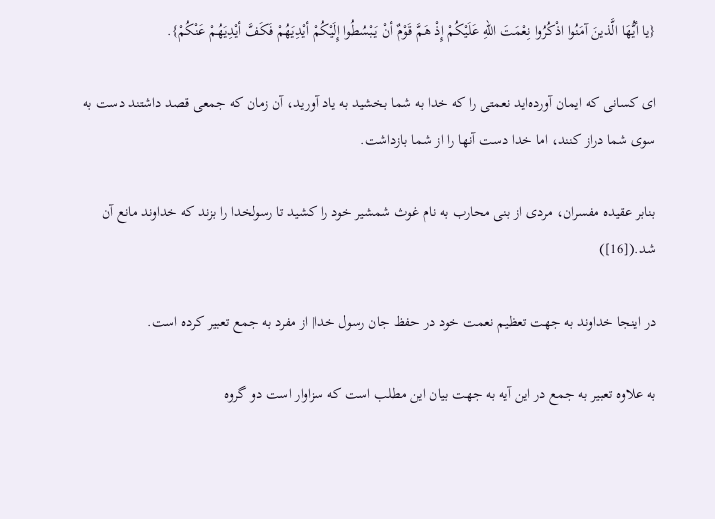{يا أيُّهَا الَّذينَ آمَنُوا اذْكُرُوا نِعْمَتَ اللهِ عَلَيْكُمْ إِذْ هَمَّ قَوْمٌ أنْ يَبْسُطُوا إِلَيْكُمْ أيْدِيَهُمْ فَكَفَّ أيْدِيَهُمْ عَنْكُمْ}.

ای کسانی که ایمان آورده‌اید نعمتی را که خدا به شما بخشید به یاد آورید، آن زمان که جمعی قصد داشتند دست به سوی شما دراز کنند، اما خدا دست آنها را از شما بازداشت.

بنابر عقیده مفسران، مردی از بنی محارب به نام غوث شمشیر خود را کشید تا رسولخدا را بزند که خداوند مانع آن شد.([16])

در اینجا خداوند به جهت تعظیم نعمت خود در حفظ جان رسول خدا| از مفرد به جمع تعبیر کرده است.

به علاوه تعبير به جمع در اين آيه به جهت بيان اين مطلب است كه سزاوار است دو گروه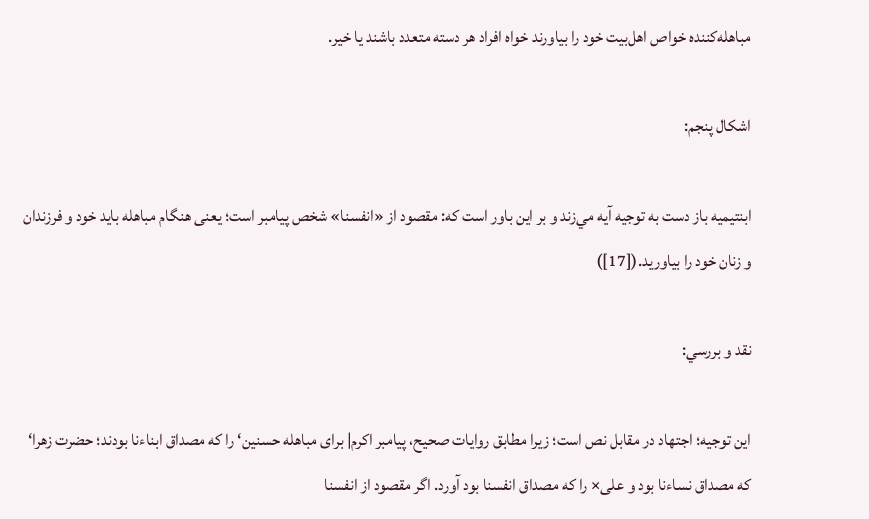مباهله‌كننده خواص اهل‌بيت خود را بياورند خواه افراد هر دسته متعدد باشند يا خير.

اشکال پنجم:

ابنتيميه باز دست به توجيه آيه مي‌‌زند و بر اين باور است که: مقصود از «انفسنا» شخص پيامبر است؛ يعنى هنگام مباهله بايد خود و فرزندان و زنان خود را بياوريد.([17])

نقد و بررسي:

اين توجيه؛ اجتهاد در مقابل نص است؛ زیرا مطابق روايات صحيح، پيامبر اکرم| براى مباهله حسنين‘ را كه مصداق ابناءنا بودند؛ حضرت زهرا‘ كه مصداق نساءنا بود و على× را كه مصداق انفسنا بود آورد. اگر مقصود از انفسنا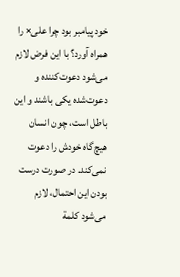خود پيامبر بود چرا على× را همراه آورد؟ با اين فرض لازم می‌شود دعوت‌كننده و دعوت‌شده يكى باشند و اين باطل است، چون انسان هيچ‌گاه خودش را دعوت نمی‌كند. در صورت درست بودن اين احتمال، لازم می‌شود كلمة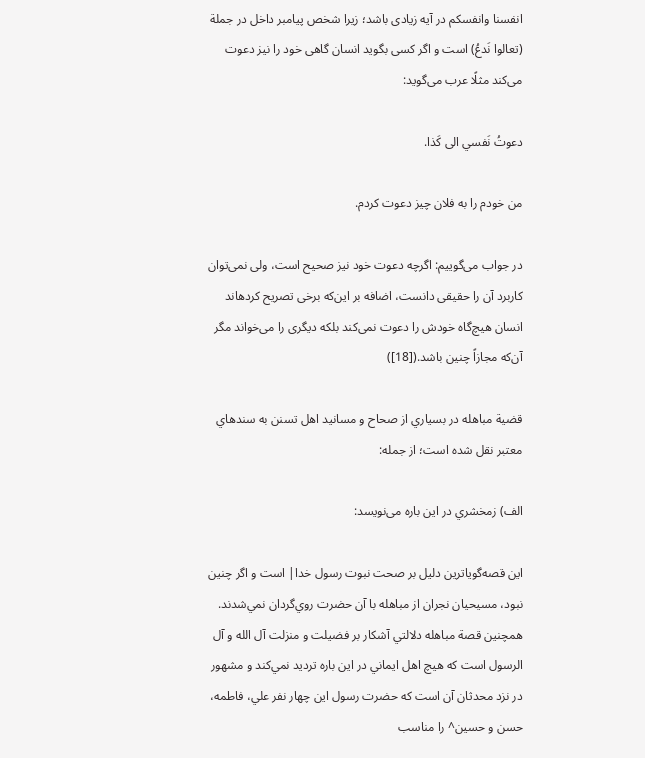انفسنا وانفسكم در آيه زيادى باشد؛ زيرا شخص پيامبر داخل در جملة (تعالوا نَدعُ) است و اگر كسى بگويد انسان گاهى خود را نيز دعوت می‌كند مثلًا عرب می‌گويد:

دعوتُ نَفسي الی كَذا.

من خودم را به فلان چيز دعوت كردم.

در جواب می‌گوييم: اگرچه دعوت خود نيز صحيح است، ولى نمی‌توان كاربرد آن را حقيقى دانست، اضافه بر اين‌كه برخى تصريح كردهاند انسان هيچ‌گاه خودش را دعوت نمی‌كند بلكه ديگرى را می‌خواند مگر آن‌كه مجازاً چنين باشد.([18])

قضية مباهله در بسياري از صحاح و مسانيد اهل تسنن به سندهاي معتبر نقل شده است؛ از جمله:

الف) زمخشري در اين باره می‌نويسد:

اين قصه‌گوياترين دليل بر صحت نبوت رسول خدا| است و اگر چنين نبود، مسيحيان نجران از مباهله با آن حضرت روي‌گردان نمي‌شدند. همچنين قصة مباهله دلالتي آشکار بر فضيلت و منزلت آل الله و آل الرسول است که هيچ اهل ايماني در اين باره ترديد نمي‌کند و مشهور در نزد محدثان آن است که حضرت رسول اين چهار نفر علي، فاطمه، حسن و حسين^ را مناسب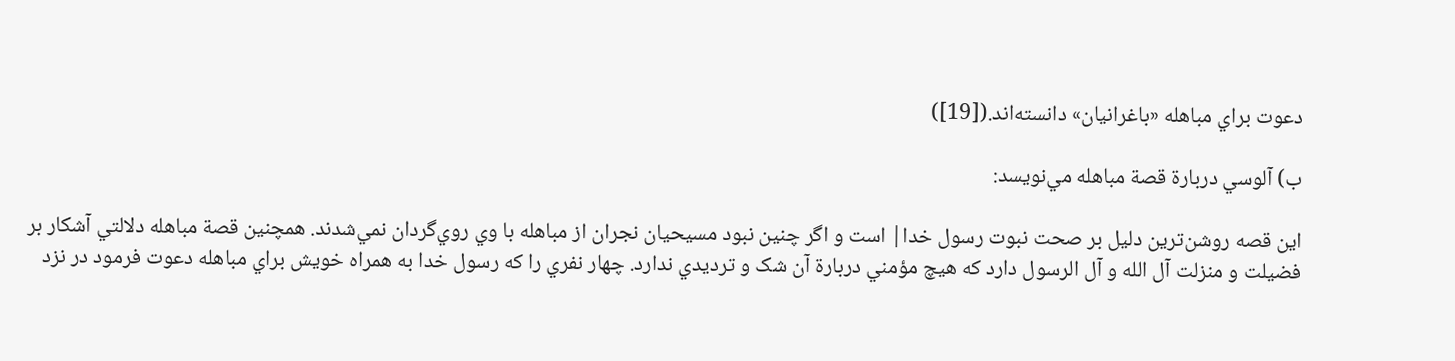دعوت براي مباهله «باغرانيان» دانسته‌اند.([19])

ب) آلوسي دربارة قصة مباهله مي‌نويسد:

اين قصه روشن‌ترين دليل بر صحت نبوت رسول خدا| است و اگر چنين نبود مسيحيان نجران از مباهله با وي روي‌گردان نمي‌شدند. همچنين قصة مباهله دلالتي آشکار بر فضيلت و منزلت آل الله و آل الرسول دارد که هيچ مؤمني دربارة آن شک و ترديدي ندارد. چهار نفري را که رسول خدا به همراه خويش براي مباهله دعوت فرمود در نزد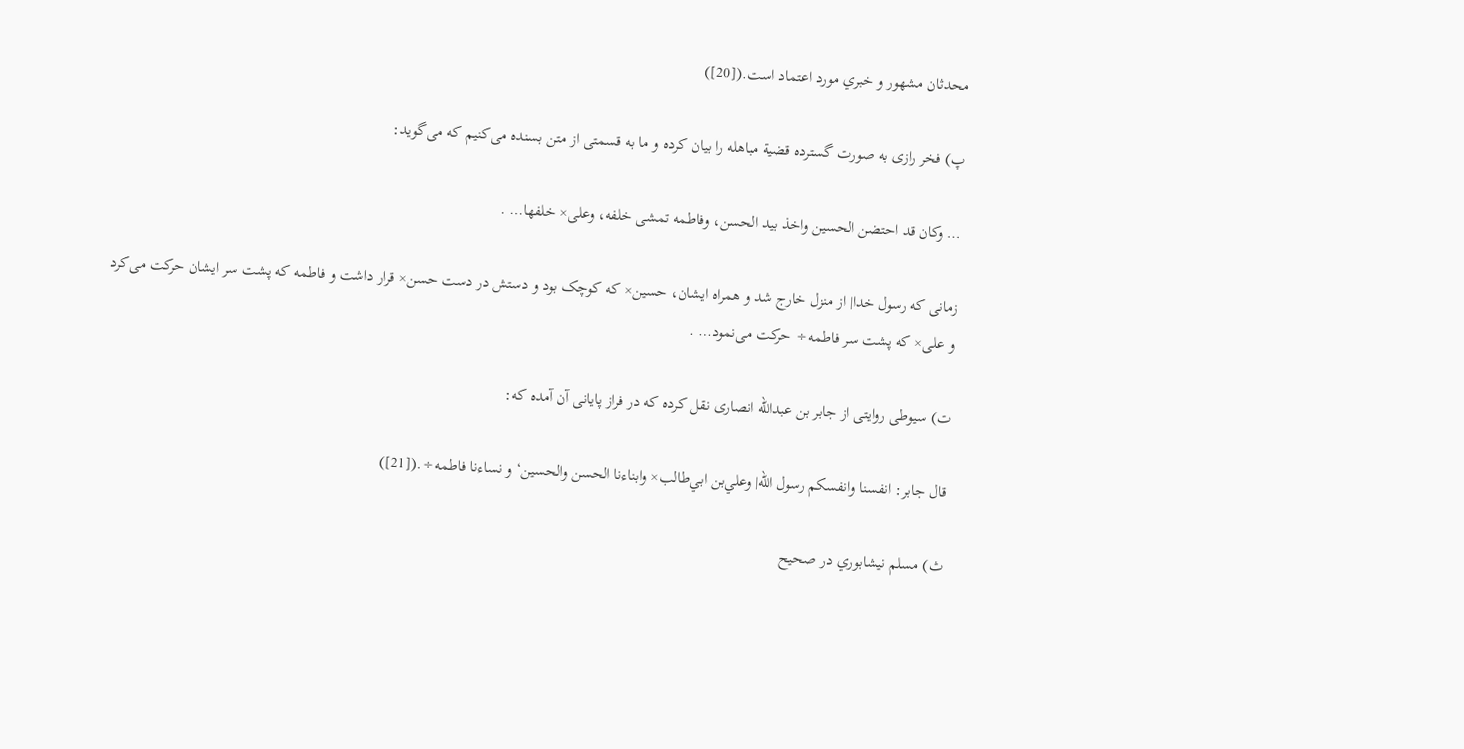محدثان مشهور و خبري مورد اعتماد است.([20])

پ) فخر رازی به صورت گسترده قضیة مباهله را بیان کرده و ما به قسمتی از متن بسنده می‌کنیم که می‌گوید:

… وکان قد احتضن الحسين واخذ بيد الحسن، وفاطمه تمشی خلفه، وعلی× خلفها… .

زمانی که رسول خدا| از منزل خارج شد و همراه ایشان، حسین× که کوچک بود و دستش در دست حسن× قرار داشت و فاطمه که پشت سر ایشان حرکت می‌کرد و علی× که پشت سر فاطمه÷ حرکت می‌نمود… .

ت) سیوطی روایتی از جابر بن عبدالله انصاری نقل کرده که در فراز پایانی آن آمده که:

قال جابر: انفسنا وانفسکم رسول الله| وعلي‌بن ابي‌طالب× وابناءنا الحسن والحسين‘ و نساءنا فاطمه÷.([21])

ث) مسلم نيشابوري در صحيح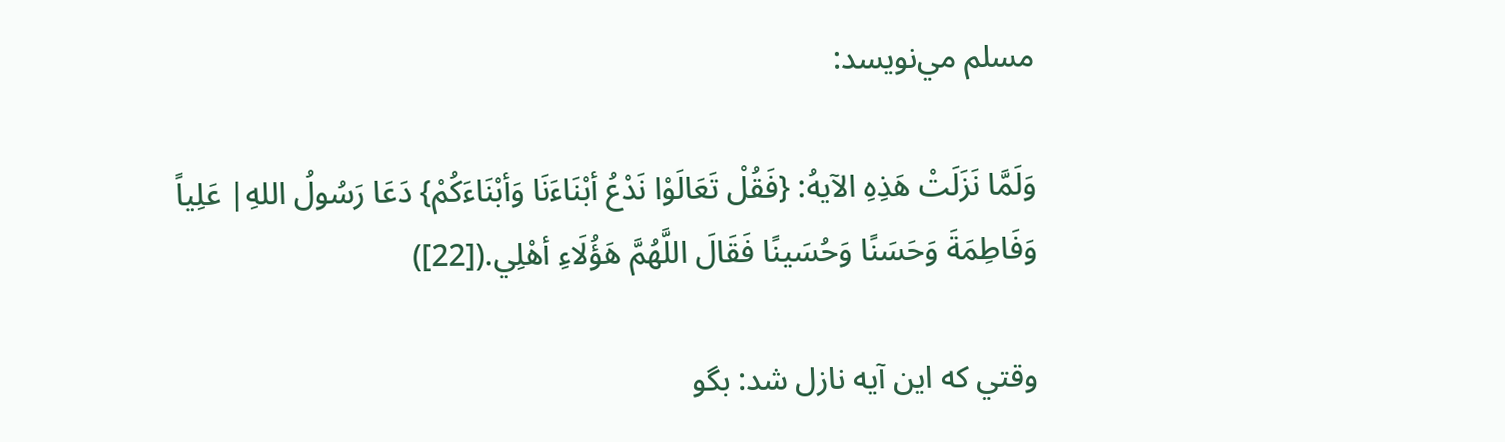مسلم مي‌نويسد:

وَلَمَّا نَزَلَتْ هَذِهِ الآيهُ: {فَقُلْ تَعَالَوْا نَدْعُ أبْنَاءَنَا وَأبْنَاءَکُمْ} دَعَا رَسُولُ اللهِ| عَلِياً وَفَاطِمَةَ وَحَسَنًا وَحُسَينًا فَقَالَ اللَّهُمَّ هَؤُلَاءِ أهْلِي.([22])

وقتي که اين آيه نازل شد: بگو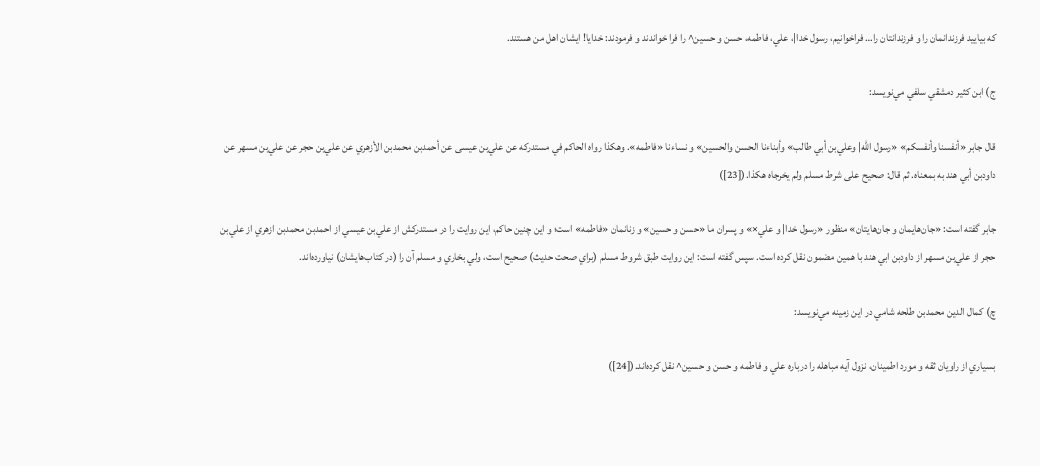که بياييد فرزندانمان را و فرزندانتان را… فراخوانيم، رسول خدا|، علي، فاطمه، حسن و حسين^ را فرا خواندند و فرمودند: خدايا! ايشان اهل من هستند.

ج) ابن کثير دمشقي سلفي مي‌نويسد:

قال جابر «أنفسنا وأنفسکم» «رسول الله| وعلي‌بن أبي طالب» وأبناءنا الحسن والحسين» و نساءنا «فاطمه». وهکذا رواه الحاکم في مستدرکه عن علي‌بن عيسی عن أحمد‌بن محمد‌بن الأزهري عن علي‌بن حجر عن علي‌بن مسهر عن داود‌بن أبي هند به بمعناه. ثم قال: صحيح على شرط مسلم ولم يخرجاه هکذا.([23])

جابر گفته است: «جان‌هایمان و جان‌هایتان» منظور «رسول خدا| و علي×» و پسران ما «حسن و حسين» و زنانمان «فاطمه» است؛ و اين چنين حاکم، اين روايت را در مستدرکش از علي‌بن عيسي از احمد‌بن محمد‌بن ازهري از علي‌بن حجر از علي‌بن مسهر از داود‌بن ابي هند با همين مضمون نقل کرده است. سپس گفته است: اين روايت طبق شروط مسلم (براي صحت حديث) صحيح است، ولي بخاري و مسلم آن را (در کتاب‌‌هايشان) نياورده‌‌اند.

چ) کمال الدين محمد‌بن طلحه شامي در اين زمينه مي‌نويسد:

بسياري از راويان ثقه و مورد اطمينان، نزول آيه مباهله را درباره علي و فاطمه و حسن و حسين^ نقل کرده‌اند.([24])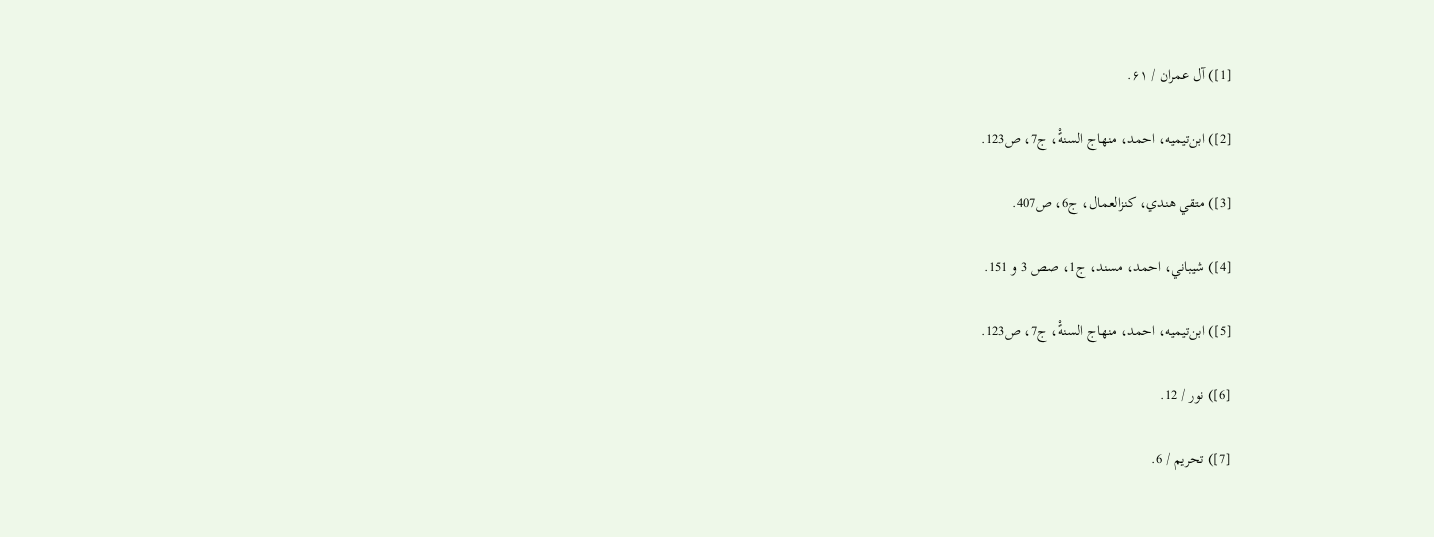[1]) آل عمران / ۶۱.

[2]) ابن‌تيميه، احمد، منهاج السنهًْ، ج7، ص123.

[3]) متقي هندي، كنزالعمال، ج6، ص407.

[4]) شيباني، احمد، مسند، ج1، صص 3 و 151.

[5]) ابن‌تيميه، احمد، منهاج السنهًْ، ج7، ص123.

[6]) نور / 12.

[7]) تحريم / 6.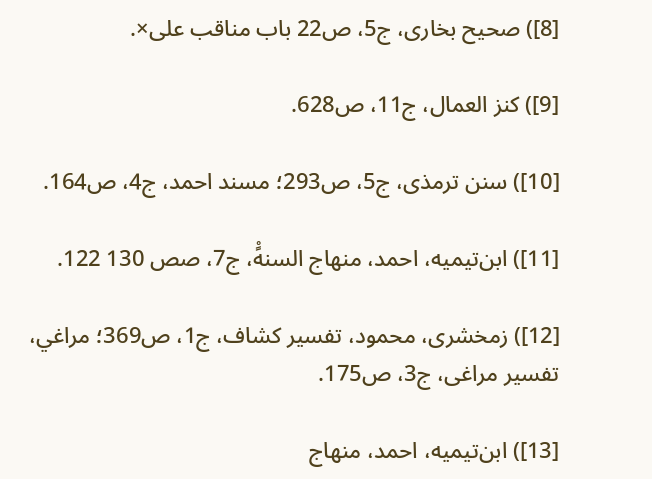[8]) صحیح بخاری، ج5، ص22 باب مناقب علی×.

[9]) کنز العمال، ج11، ص628.

[10]) سنن ترمذی، ج5، ص293؛ مسند احمد، ج4، ص164.

[11]) ابن‌تيميه، احمد، منهاج السنهًْ، ج7، صص 130 122.

[12]) زمخشرى، محمود، تفسير كشاف، ج1، ص369؛ مراغي، تفسير مراغى، ج3، ص175.

[13]) ابن‌تيميه، احمد، منهاج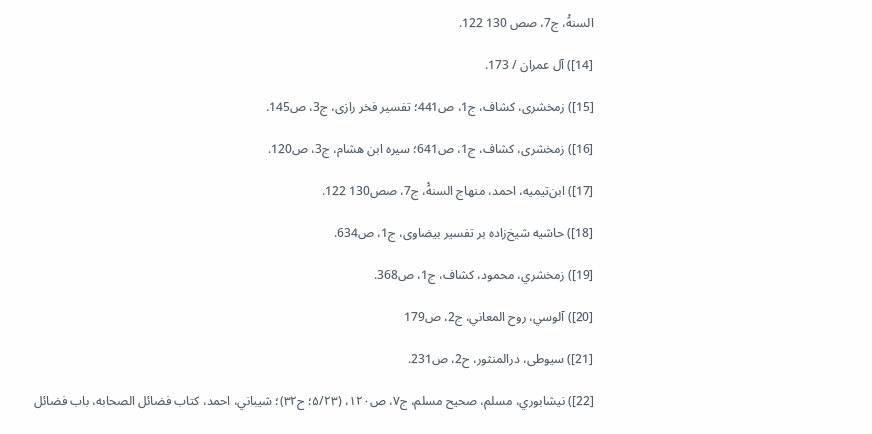السنهًْ، ج7، صص 130 122.

[14]) آل عمران / 173.

[15]) زمخشری، کشاف، ج1، ص441؛ تفسیر فخر رازی، ج3، ص145.

[16]) زمخشری، کشاف، ج1، ص641؛ سیره ابن هشام، ج3، ص120.

[17]) ابن‌تيميه، احمد، منهاج السنهًْ، ج7، صص130 122.

[18]) حاشيه شيخ‌زاده بر تفسير بيضاوى، ج1، ص634.

[19]) زمخشري، محمود، کشاف، ج1، ص368.

[20]) آلوسي، روح المعاني، ج2، ص179

[21]) سیوطی، درالمنثور، ح2، ص231.

[22]) نيشابوري، مسلم، صحيح مسلم، ج۷، ص۱۲۰، (۵/۲۳؛ ح۳۲)؛ شيباني، احمد، کتاب فضائل الصحابه، باب فضائل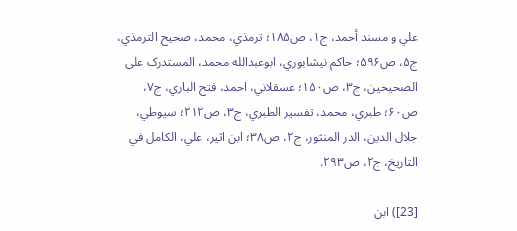علي و مسند أحمد، ج۱، ص۱۸۵؛ ترمذي، محمد، صحيح الترمذي، ج۵، ص۵۹۶؛ حاکم نيشابوري، ابوعبدالله محمد، المستدرک على الصحيحين، ج۳، ص۱۵۰؛ عسقلاني، احمد، فتح الباري، ج۷، ص۶۰؛ طبري، محمد، تفسير الطبري، ج۳، ص۲۱۲؛ سيوطي، جلال الدين، الدر المنثور، ج۲، ص۳۸؛ ابن اثير، علي، الکامل في التاريخ، ج۲، ص۲۹۳.

[23]) ابن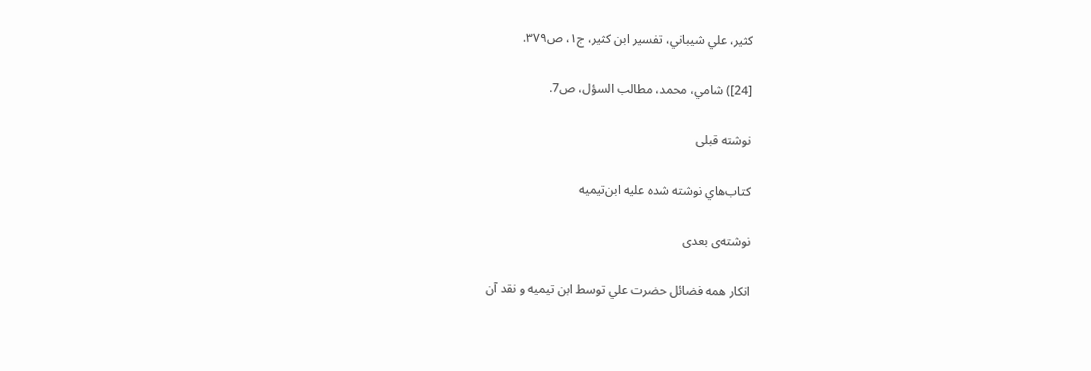کثير، علي شيباني، تفسير ابن کثير، ج۱، ص۳۷۹.

[24]) شامي، محمد، مطالب السؤل، ص7.

نوشته قبلی

کتاب‌هاي نوشته شده عليه ابن‌تيميه

نوشته‌ی بعدی

انکار همه فضائل حضرت علي توسط ابن تیمیه و نقد آن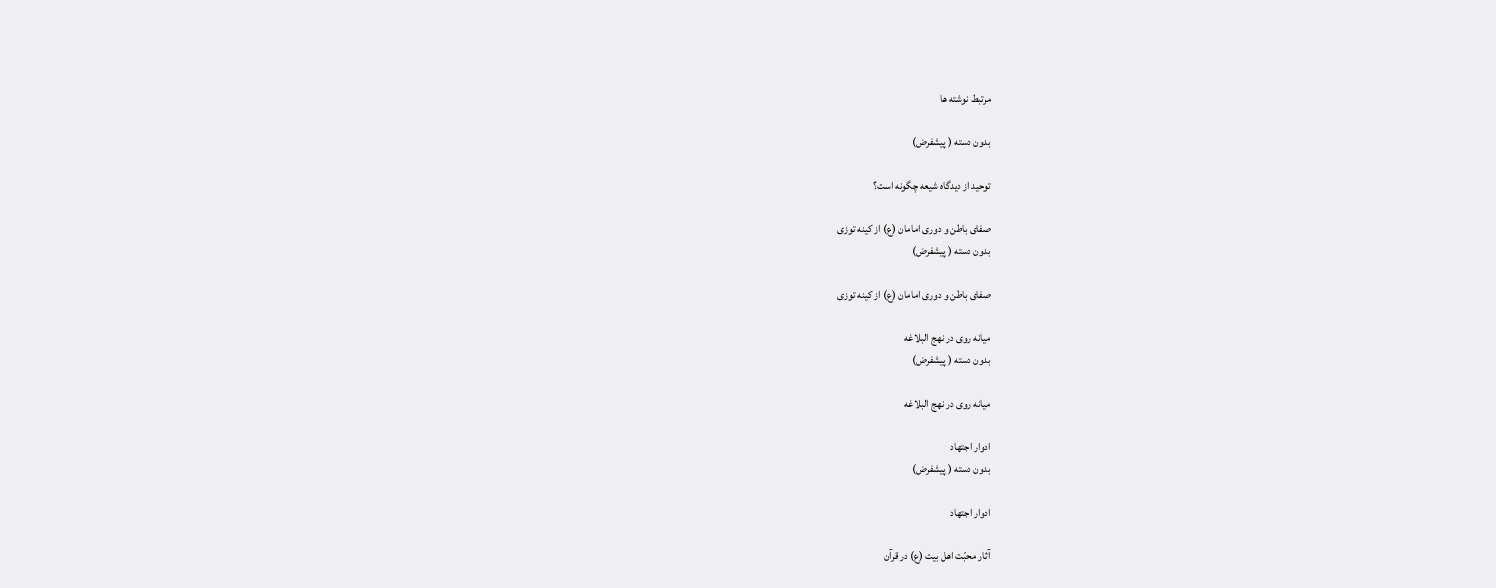مرتبط نوشته ها

بدون دسته ( پیشفرض)

توحید از دیدگاه شیعه چگونه است؟

صفای باطن و دوری امامان (ع) از کینه توزی
بدون دسته ( پیشفرض)

صفای باطن و دوری امامان (ع) از کینه توزی

میانه روی در نهج البلاغه
بدون دسته ( پیشفرض)

میانه روی در نهج البلاغه

ادوار اجتهاد
بدون دسته ( پیشفرض)

ادوار اجتهاد

آثار محبّت اهل بیت (ع) در قرآن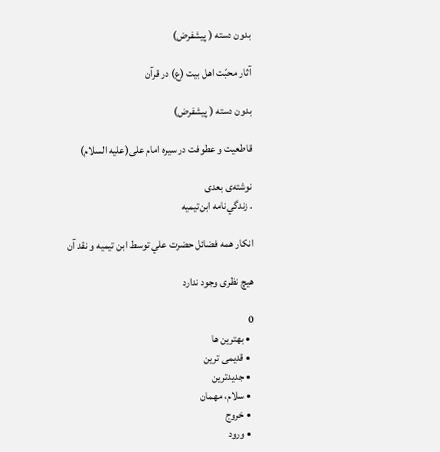بدون دسته ( پیشفرض)

آثار محبّت اهل بیت (ع) در قرآن

بدون دسته ( پیشفرض)

قاطعیت و عطوفت در سیره امام علی(علیه السلام)

نوشته‌ی بعدی
. زندگي‌نامه ابن‌تيميه

انکار همه فضائل حضرت علي توسط ابن تیمیه و نقد آن

هیچ نظری وجود ندارد

0
  • بهترین ها
  • قدیمی ترین
  • جدیدترین
  • سلام، مهمان
  • خروج
  • ورود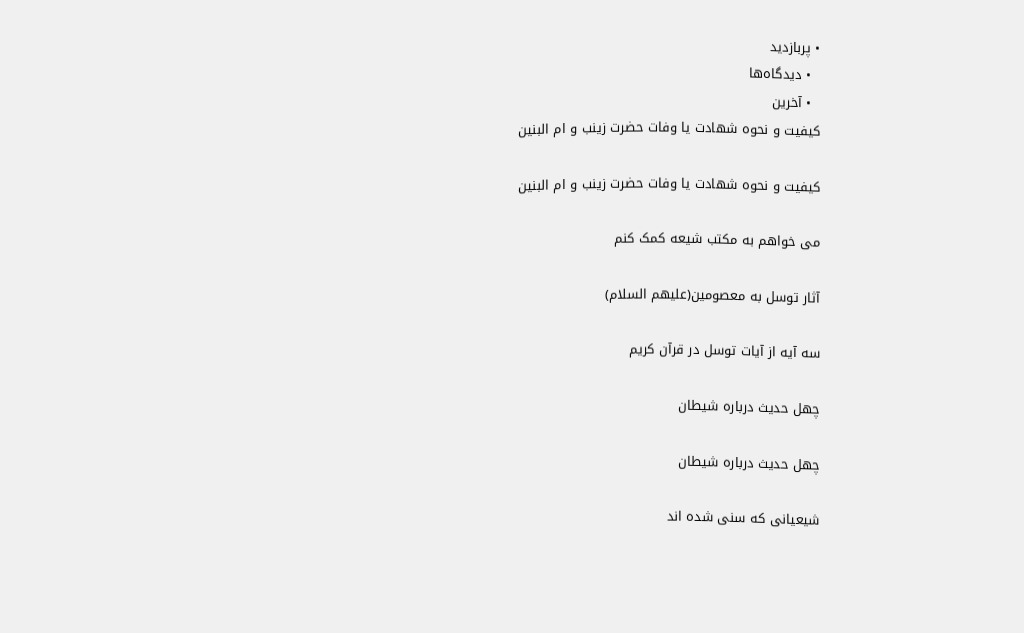• پربازدید
  • دیدگاه‌ها
  • آخرین
کیفیت و نحوه شهادت یا وفات حضرت زینب و ام البنین

کیفیت و نحوه شهادت یا وفات حضرت زینب و ام البنین

می خواهم به مکتب شیعه کمک کنم

آثار توسل به معصومین(علیهم السلام)

سه آیه از آیات توسل در قرآن کریم

چهل حدیث درباره شیطان

چهل حدیث درباره شیطان

شیعیانی که سنی شده اند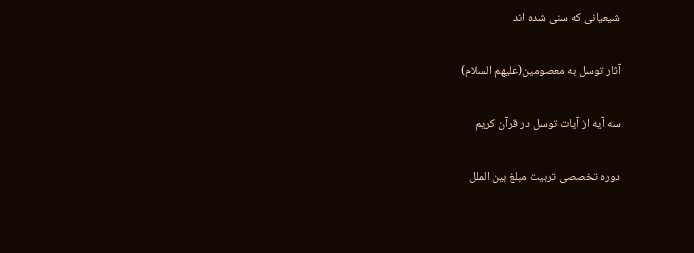شیعیانی که سنی شده اند

آثار توسل به معصومین(علیهم السلام)

سه آیه از آیات توسل در قرآن کریم

دوره تخصصی تربیت مبلغ بین الملل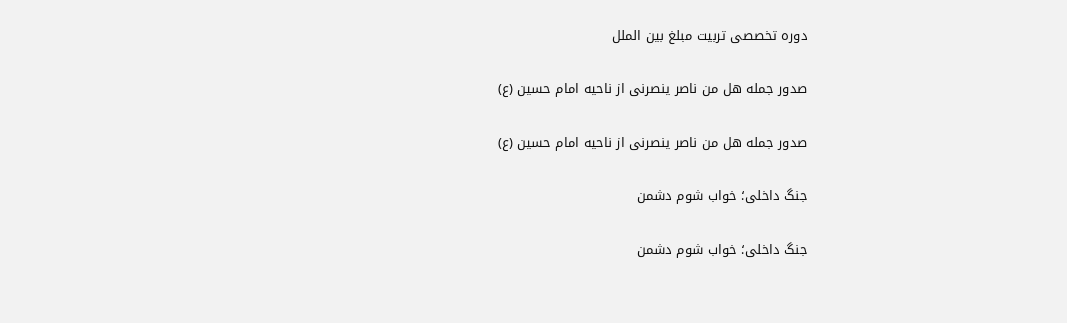دوره تخصصی تربیت مبلغ بین الملل

صدور جمله هل من ناصر ینصرنی از ناحیه امام حسین (ع)

صدور جمله هل من ناصر ینصرنی از ناحیه امام حسین (ع)

جنگ‌ داخلی؛ خواب شوم دشمن

جنگ‌ داخلی؛ خواب شوم دشمن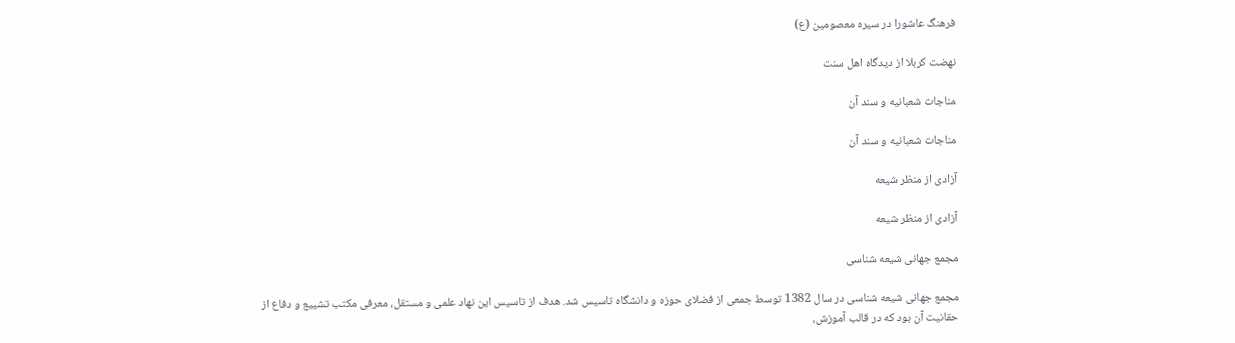فرهنگ عاشورا در سیره معصومین (ع)

نهضت کربلا از دیدگاه اهل سنت

مناجات شعبانیه و سند آن

مناجات شعبانیه و سند آن

آزادى از منظر شیعه

آزادى از منظر شیعه

مجمع جهانی شیعه شناسی

مجمع جهانی شیعه شناسی در سال 1382 توسط جمعی از فضلای حوزه و دانشگاه تاسیس شد. هدف از تاسیس این نهاد علمی و مستقل، معرفی مکتب تشییع و دفاع از حقانیت آن بود که در قالب آموزش،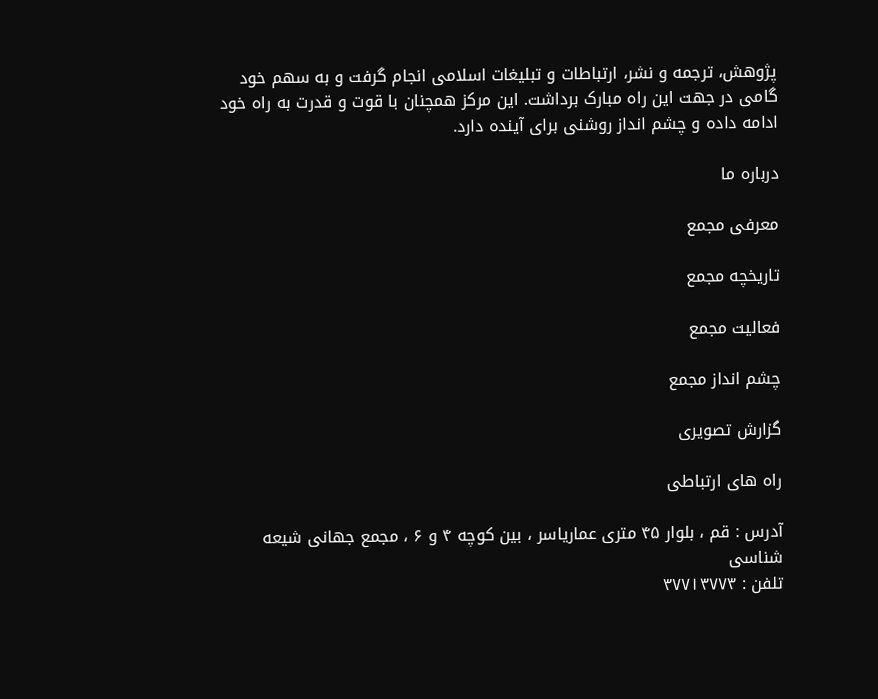پژوهش، ترجمه و نشر، ارتباطات و تبلیغات اسلامی انجام گرفت و به سهم خود گامی در جهت این راه مبارک برداشت. این مرکز همچنان با قوت و قدرت به راه خود ادامه داده و چشم انداز روشنی برای آینده دارد.

درباره ما

معرفی مجمع

تاریخچه مجمع

فعالیت مجمع

چشم انداز مجمع

گزارش تصویری

راه های ارتباطی

آدرس : قم ، بلوار ۴۵ متری عماریاسر ، بین کوچه ۴ و ۶ ، مجمع جهانی شیعه شناسی
تلفن : ۳۷۷۱۳۷۷۳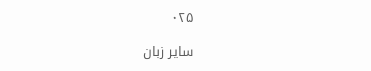۰۲۵

سایر زبان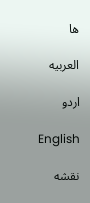ها

العربیه

اردو

English

نقشه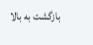بازگشت به بالا